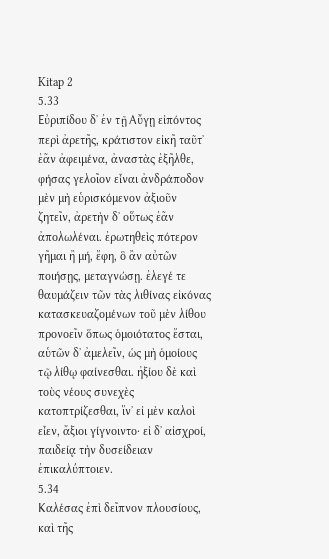Kitap 2
5.33
Εὐριπίδου δʼ ἐν τῇ Αὔγῃ εἰπόντος περὶ ἀρετῆς, κράτιστον εἰκῆ ταῦτʼ ἐᾶν ἀφειμένα, ἀναστὰς ἐξῆλθε, φήσας γελοῖον εἶναι ἀνδράποδον μὲν μὴ εὑρισκόμενον ἀξιοῦν ζητεῖν, ἀρετὴν δʼ οὕτως ἐᾶν ἀπολωλέναι. ἐρωτηθεὶς πότερον γῆμαι ἢ μή, ἔφη, ὃ ἂν αὐτῶν ποιήσῃς, μεταγνώσῃ. ἐλεγέ τε θαυμάζειν τῶν τὰς λιθίνας εἰκόνας κατασκευαζομένων τοῦ μὲν λίθου προνοεῖν ὅπως ὁμοιότατος ἔσται, αὑτῶν δʼ ἀμελεῖν, ὡς μὴ ὁμοίους τῷ λίθῳ φαίνεσθαι. ἠξίου δὲ καὶ τοὺς νέους συνεχὲς κατοπτρίζεσθαι, ἵνʼ εἰ μὲν καλοὶ εἶεν, ἄξιοι γίγνοιντο· εἰ δʼ αἰσχροί, παιδείᾳ τὴν δυσείδειαν ἐπικαλύπτοιεν.
5.34
Καλέσας ἐπὶ δεῖπνον πλουσίους, καὶ τῆς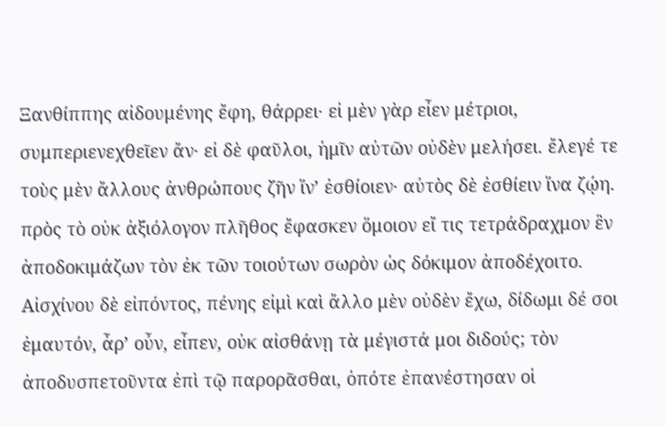Ξανθίππης αἰδουμένης ἔφη, θάρρει· εἰ μὲν γὰρ εἶεν μέτριοι, συμπεριενεχθεῖεν ἄν· εἰ δὲ φαῦλοι, ἡμῖν αὐτῶν οὐδὲν μελήσει. ἔλεγέ τε τοὺς μὲν ἄλλους ἀνθρώπους ζῆν ἵνʼ ἐσθίοιεν· αὐτὸς δὲ ἐσθίειν ἵνα ζῴη. πρὸς τὸ οὐκ ἀξιόλογον πλῆθος ἔφασκεν ὅμοιον εἴ τις τετράδραχμον ἓν ἀποδοκιμάζων τὸν ἐκ τῶν τοιούτων σωρὸν ὡς δόκιμον ἀποδέχοιτο. Αἰσχίνου δὲ εἰπόντος, πένης εἰμὶ καὶ ἄλλο μὲν οὐδὲν ἔχω, δίδωμι δέ σοι ἐμαυτόν, ἆρʼ οὖν, εἶπεν, οὐκ αἰσθάνῃ τὰ μέγιστά μοι διδούς; τὸν ἀποδυσπετοῦντα ἐπὶ τῷ παρορᾶσθαι, ὁπότε ἐπανέστησαν οἱ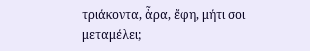τριάκοντα, ἆρα, ἔφη, μήτι σοι μεταμέλει;